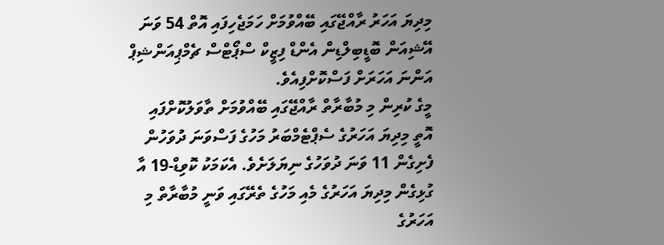މިދިޔަ އަހަރު ރާއްޖޭގައި ބޭއްވުމަށް ހަމަޖެހިފައި އޮތް 54 ވަނަ އޭޝިއަން ބޮޑީބިލްޑިން އެންޑް ފިޒީކް ސްޕޯޓްސް ޗެމްޕިއަންޝިޕް އަންނަ އަހަރަށް ފަސްކޮށްފިއެވެ.
މީގެ ކުރިން މި މުބާރާތް ރާއްޖޭގައި ބޭއްވުމަށް ތާވަލުކޮށްފައި އޮތީ މިދިޔަ އަހަރުގެ ސެޕްޓެމްބަރު މަހުގެ ފަސްވަނަ ދުވަހުން ފެށިގެން 11 ވަނަ ދުވަހުގެ ނިޔަލަށެވެ. އެކަމަކު ކޮވިޑް-19 އާ ގުޅިގެން މިދިޔަ އަހަރުގެ މެއި މަހުގެ ތެރޭގައި ވަނީ މުބާރާތް މި އަހަރުގެ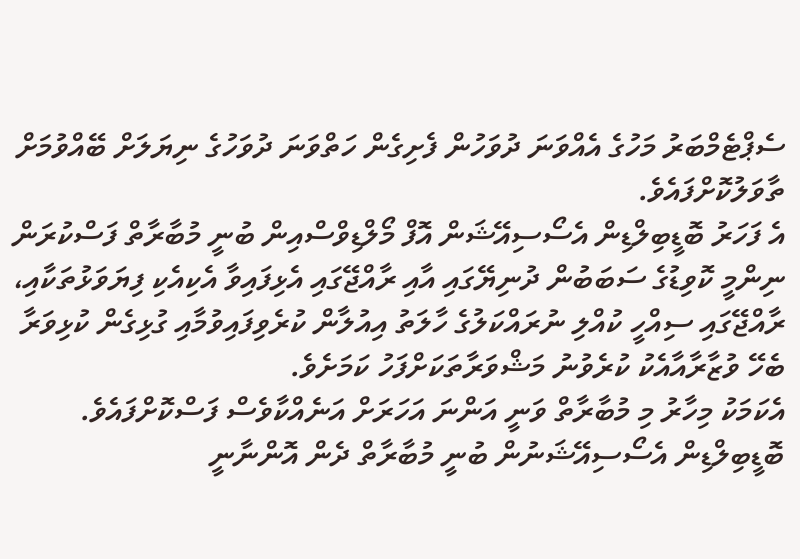ސެޕްޓެމްބަރު މަހުގެ އެއްވަނަ ދުވަހުން ފެށިގެން ހަތްވަނަ ދުވަހުގެ ނިޔަލަށް ބޭއްވުމަށް ތާވަލުކޮށްފައެވެ.
އެ ފަހަރު ބޮޑީބިލްޑިން އެސޯސިއޭޝަން އޮފް މޯލްޑިވްސްއިން ބުނީ މުބާރާތް ފަސްކުރަން ނިންމީ ކޮވިޑުގެ ސަބަބުން ދުނިޔޭގައި އާއި ރާއްޖޭގައި އެޅިފައިވާ އެކިއެކި ފިޔަވަޅުތަކާއި، ރާއްޖޭގައި ސިއްހީ ކުއްލި ނުރައްކަލުގެ ހާލަތު އިއުލާން ކުރެވިފައިވުމާއި ގުޅިގެން ކުޅިވަރާ ބެހޭ ވުޒާރާއާއެކު ކުރެވުނު މަޝްވަރާތަކަށްފަހު ކަމަށެވެ.
އެކަމަކު މިހާރު މި މުބާރާތް ވަނީ އަންނަ އަހަރަށް އަނެއްކާވެސް ފަސްކޮށްފައެވެ. ބޮޑީބިލްޑިން އެސޯސިއޭޝަނުން ބުނީ މުބާރާތް ދެން އޮންނާނީ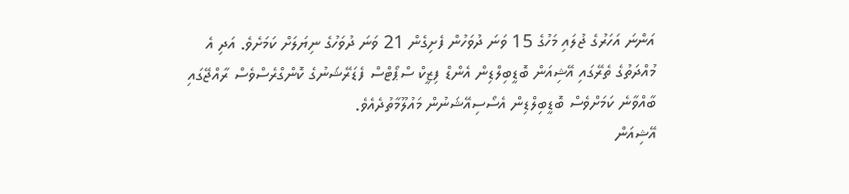އަންނަ އަހަރުގެ ޖުލައި މަހުގެ 15 ވަނަ ދުވަހުން ފެށިގެން 21 ވަނަ ދުވަހުގެ ނިޔަލަށް ކަމަށެވެ. އަދި އެ މުއްދަތުގެ ތެރޭގައި އޭޝިއަން ބޮޑީބިލްޑިން އެންޑް ފިޒީކް ސްޕޯޓްސް ފެޑަރޭޝަނުގެ ކޮންގްރެސްވެސް ރާއްޖޭގައި ބާއްވާނެ ކަމަށްވެސް ބޮޑީބިލްޑިން އެސޯސިއޭޝަނުން މައުލޫމާތުދެއެވެ.
އޭޝިއަން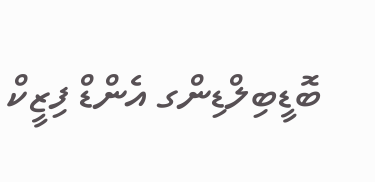ބޮޑީބިލްޑިންގ އެންޑް ފިޒީކް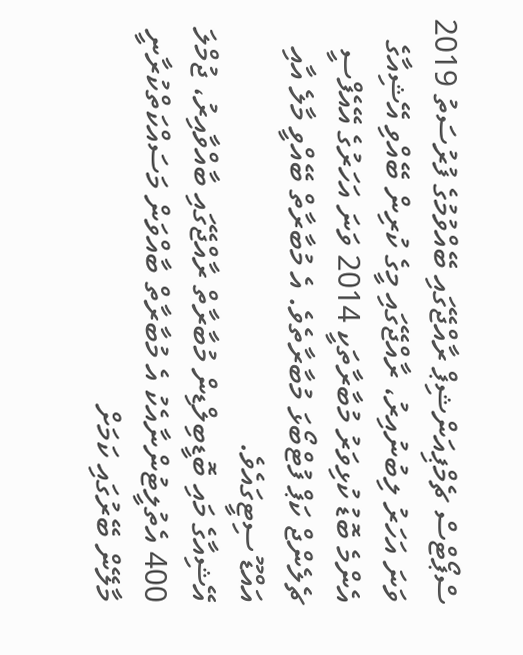ސްޕޯޓްސް ޗެމްޕިއަންޝިޕް ރާއްޖޭގައި ބޭއްވުމުގެ ފުރުސަތު 2019 ވަނަ އަހަރު ލިބުނުއިރު، ރާއްޖޭގައި މީގެ ކުރިން ބޭއްވި އޭޝިއާގެ އެންމެ ބޮޑު ކުޅިވަރު މުބާރާތަކީ 2014 ވަނަ އަހަރުގެ އޭއެފްސީ ޗެލެންޖް ކަޕް ފުޓްބޯޅަ މުބާރާތެވެ. އެ މުބާރާތް ބޭއްވީ މާލެ އާއި އައްޑޫ ސިޓީގައެވެ.
އޭޝިއާގެ މައި ބޮޑީބިލްޑިން މުބާރާތް ރާއްޖޭގައި ބާއްވާއިރު، ޖުމްލަ 400 އެތުލީޓުންނާއެކު އެ މުބާރާތް ބާއްވަން މަސައްކަތްކުރާނީ މާލޭން ބޭރުގައި ކަމަށް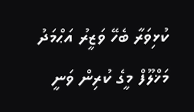ކުޅިވަރާ ބެހޭ ވަޒީރު އަޙްމަދު މަޚްލޫފް މީގެ ކުރިން ވަނީ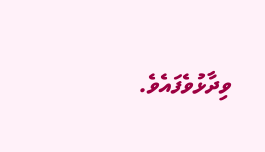ވިދާޅުވެފައެވެ.